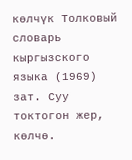көлчүк Толковый словарь кыргызского языка (1969) зат. Суу токтогон жер, көлчө.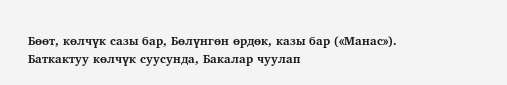Бөөт, көлчүк сазы бар, Бөлүнгөн өрдөк, казы бар («Манас»). Баткактуу көлчүк суусунда, Бакалар чуулап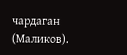чардаган (Маликов).